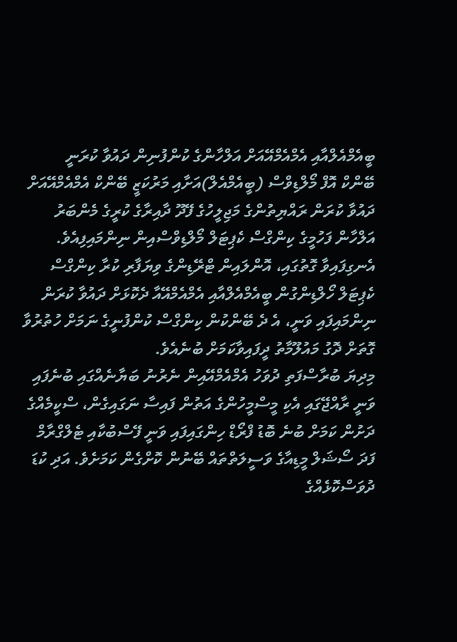ބީއެމްއެލްއާއި އެމްއެމްއޭއަށް އަލްހާންގެ ކުންފުނިން ދައުވާ ކުރަނީ
ބޭންކް އޮފް މޯލްޑިވްސް (ބީއެމްއެލް)އަށާއި މަރުކަޒީ ބޭންކް އެމްއެމްއޭއަށް ދައުވާ ކުރަން ރައްޔިތުންގެ މަޖިލީހުގެ ފޭދޫ ދާއިރާގެ ކުރީގެ މެންބަރު އަލްހާން ފަހުމީގެ ކިންގްސް ކެޕިޓަލް މޯލްޑިވްސްއިން ނިންމައިފިއެވެ.
އެނގިފައިވާ ގޮތުގައި، އޮންލައިން ޓްރޭޑިންގެ ވިޔަފާރި ކުރާ ކިންގްސް ކެޕިޓަލް ހޯލްޑިންގުން ބީއެމްއެލްއާއި އެމްއެމްއޭއާ ދެކޮޅަށް ދައުވާ ކުރަން ނިންމައިފައި ވަނީ، އެ ދެ ބޭންކުން ކިންގްސް ކުންފުނީގެ ނަމަށް ހުތުރުވާ ގޮތަށް ދޮގު މައުލޫމާތު ދީފައިވާކަމަށް ބުނެއެވެ.
މިދިޔަ ބުރާސްފަތި ދުވަހު އެމްއެމްއޭއިން ނެރުނު ބަޔާނެއްގައި ބުނެފައި ވަނީ ރާއްޖޭގައި އެކި މީސްމީހުންގެ އަތުން ފައިސާ ނަގައިގެން، ސްކީމެއްގެ ދަށުން ކަމަށް ބުނެ ބޮޑު ފްރޯޑް ހިންގައިފައި ވަނީ ފޭސްބުކާއި ޓެލްގްރާމް ފަދަ ސޯޝަލް މީޑިއާގެ ވަސީލަތްތައް ބޭނުން ކޮށްގެން ކަމަށެވެ. އަދި ކުޑަ ދުވަސްކޮޅެއްގެ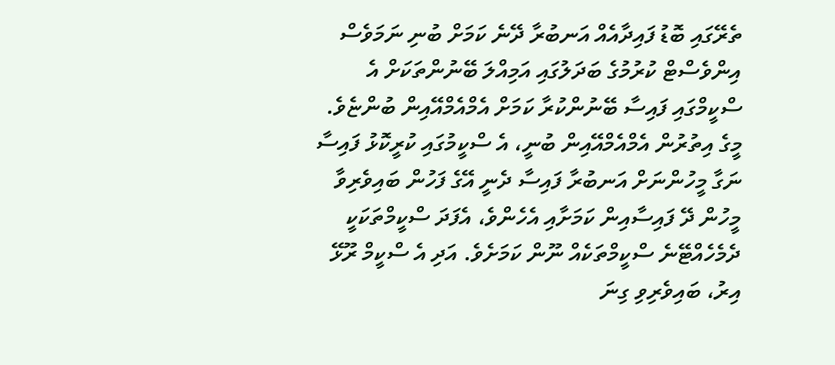ތެރޭގައި ބޮޑު ފައިދާއެއް އަނބުރާ ދޭނެ ކަމަށް ބުނި ނަމަވެސް އިންވެސްޓް ކުރުމުގެ ބަދަލުގައި އަމިއްލަ ބޭނުންތަކަށް އެ ސްކީމްގައި ފައިސާ ބޭނުންކުރާ ކަމަށް އެމްއެމްއޭއިން ބުންޏެވެ.
މީގެ އިތުރުން އެމްއެމްއޭއިން ބުނީ، އެ ސްކީމުގައި ކުރީކޮޅު ފައިސާ ނަގާ މީހުންނަށް އަނބުރާ ފައިސާ ދެނީ އޭގެ ފަހުން ބައިވެރިވާ މީހުން ދޭ ފައިސާއިން ކަމަށާއި އެހެންވެ، އެފަދަ ސްކީމްތަކަކީ ދެމެހެއްޓޭނެ ސްކީމްތަކެއް ނޫން ކަމަށެވެ. އަދި އެ ސްކީމް ރޫޅޭ އިރު، ބައިވެރިވި ގިނަ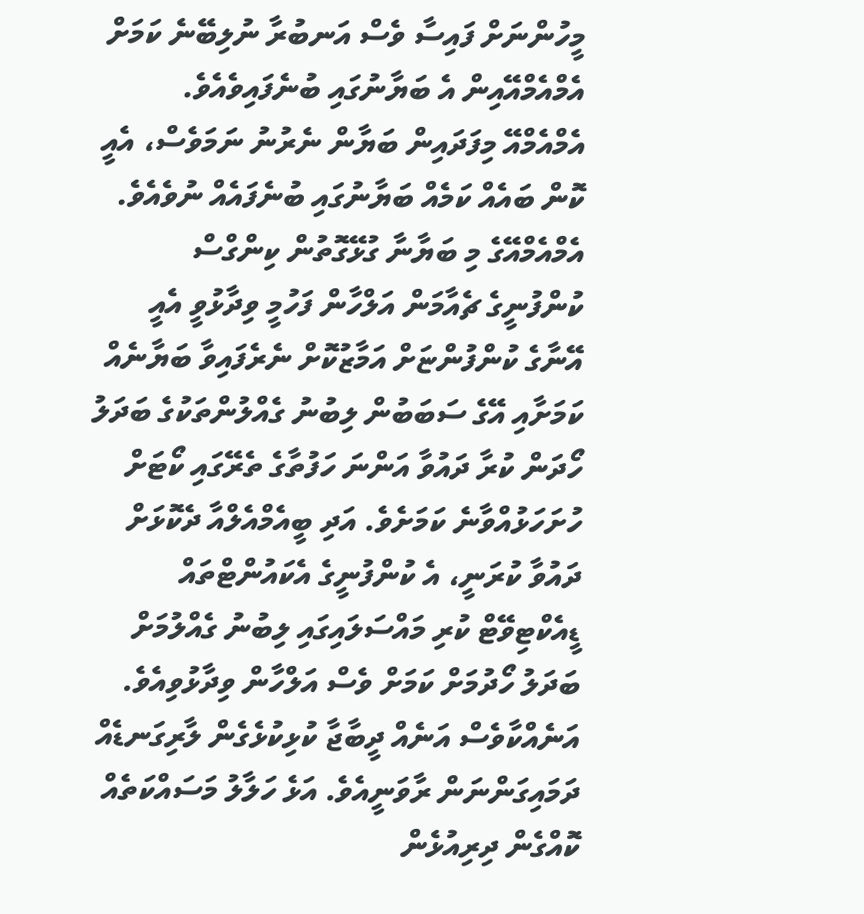މީހުންނަށް ފައިސާ ވެސް އަނބުރާ ނުލިބޭނެ ކަމަށް އެމްއެމްއޭއިން އެ ބަޔާނުގައި ބުނެފައިވެއެވެ.
އެމްއެމްއޭ މިފަދައިން ބަޔާން ނެރުނު ނަމަވެސް، އެއީ ކޮން ބައެއް ކަމެއް ބަޔާނުގައި ބުނެފައެއް ނުވެއެވެ.
އެމްއެމްއޭގެ މި ބަޔާނާ ގުޅޭގޮތުން ކިންގްސް ކުންފުނީގެ ޗެއާމަން އަލްހާން ފަހުމީ ވިދާޅުވީ އެއީ އޭނާގެ ކުންފުންޏަށް އަމާޒުކޮށް ނެރެފައިވާ ބަޔާނެއް ކަމަށާއި އޭގެ ސަބަބުން ލިބުނު ގެއްލުންތަކުގެ ބަދަލު ހޯދަން ކުރާ ދައުވާ އަންނަ ހަފުތާގެ ތެރޭގައި ކޯޓަށް ހުށަހަޅުއްވާނެ ކަމަށެވެ. އަދި ބީއެމްއެލްއާ ދެކޮޅަށް ދައުވާ ކުރަނީ، އެ ކުންފުނީގެ އެކައުންޓްތައް ޑީއެކްޓިވޭޓް ކުރި މައްސަލައިގައި ލިބުނު ގެއްލުމަށް ބަދަލު ހޯދުމަށް ކަމަށް ވެސް އަލްހާން ވިދާޅުވިއެވެ.
އަނެއްކާވެސް އަނެއް ދީބާޖާ ކުޅިކުޅެގެން ލާރިގަނޑެއް ދަމައިގަންނަން ރާވަނީއެވެ. އަޅެ ހަލާލު މަސައްކަތެއް ކޮއްގެން ދިރިއުޅެން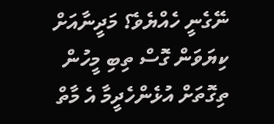ނޭގެނީ ހެއްޔެވެ؟ މަދީނާއަށް ކިޔަވަން ގޮސް ތިބި މީހުން ތިގޮތަށް އުޅެންހެދީމާ އެ މާތް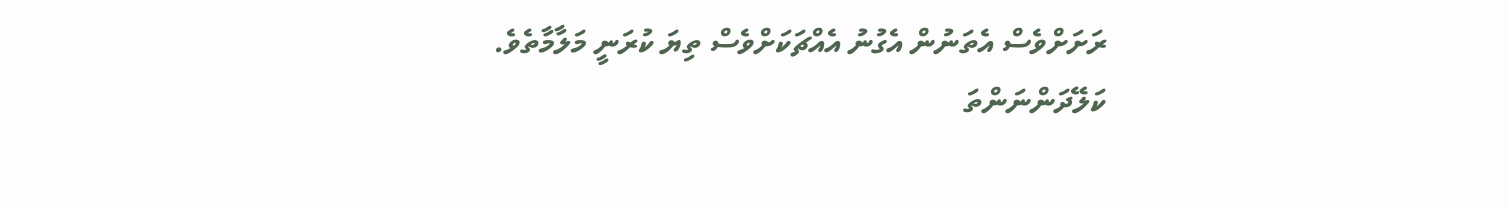ރަށަށްވެސް އެތަނުން އެގުނު އެއްޗަކަށްވެސް ތިޔަ ކުރަނީ މަލާމާތެވެ.
ކަލޭދަންނަންތަ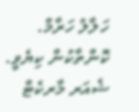ހަލާލު ހަރާމް. ކޮންތާކުން ކިޔެވީ. ޝެއަރ މާރކެޓް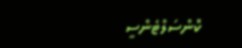ކޮންސަލްޓެންސީ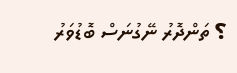؟ ތަންދޮރު ނޭގުނަސް ބޮޑުވަރު